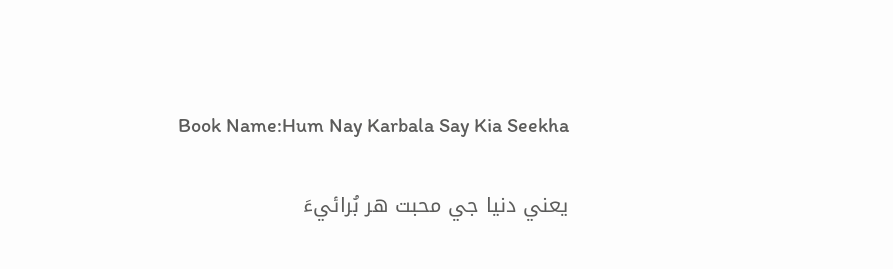Book Name:Hum Nay Karbala Say Kia Seekha

يعني دنيا جي محبت هر بُرائيءَ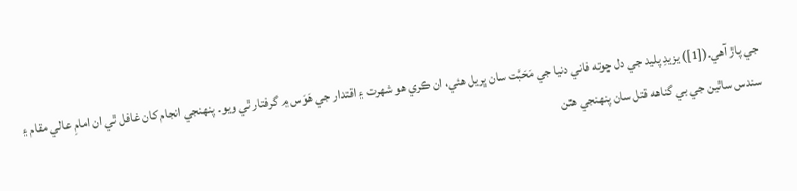جي پاڙ آهي۔([1]) يزيدِ پليد جي دل ڇوته فاني دنيا جي مَحَبَّت سان ڀريل هئي، ان ڪري هو شهرت ۽ اقتدار جي هَوَس ۾ گرفتار ٿي ويو۔ پنهنجي انجام کان غافل ٿي ان امامِ عالي مقام ۽ سندس ساٿين جي بي گناهه قتل سان پنهنجي هٿن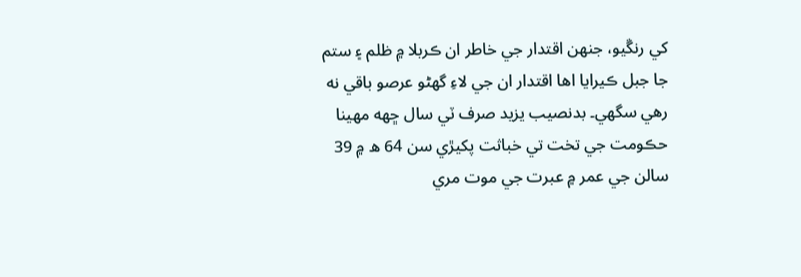کي رنڱيو، جنهن اقتدار جي خاطر ان ڪربلا ۾ ظلم ۽ ستم جا جبل ڪيرايا اها اقتدار ان جي لاءِ گهڻو عرصو باقي نه رهي سگهي۔ بدنصيب يزيد صرف ٽي سال ڇهه مهينا حڪومت جي تخت تي خباثت پکيڙي سن 64 ھ ۾ 39 سالن جي عمر ۾ عبرت جي موت مري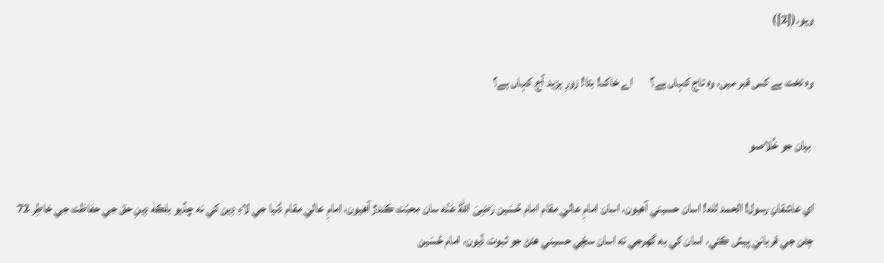ويو۔([2])

وہ تخت ہے کس قبر میں، وہ تاج کہاں ہے؟       اے خاک! بتا! زورِ یزید آج کہاں ہے؟

 بيان جو خُلاصو

اي عاشقانِ رسول! الحمد لله! اسان حسيني آهيون، اسان امامِ عالي مقام امام حُسَين رَضِىَ اللهُ عَنۡه سان محبّت ڪندڙ آهيون، امامِ عالي مقام دُنيا جي لاءِ دِين کي نه ڇڏيو بلڪه دِينِ حق جي حفاظت جي خاطِر 72 ڄڻن جي قرباني پيش ڪئي، اسان کي به گھرجي ته اسان سچّي حسيني هئڻ جو ثبوت ڏيون، امام حُسَين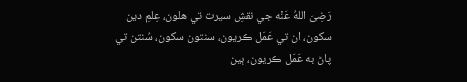رَضِىَ اللهُ عَنۡه جي نقشِ سيرت تي هلون، عِلمِ دين سکون، ان تي عَمَل ڪريون، سنتون سکون، سُنتن تي پاڻ به عَمَل ڪريون، ٻين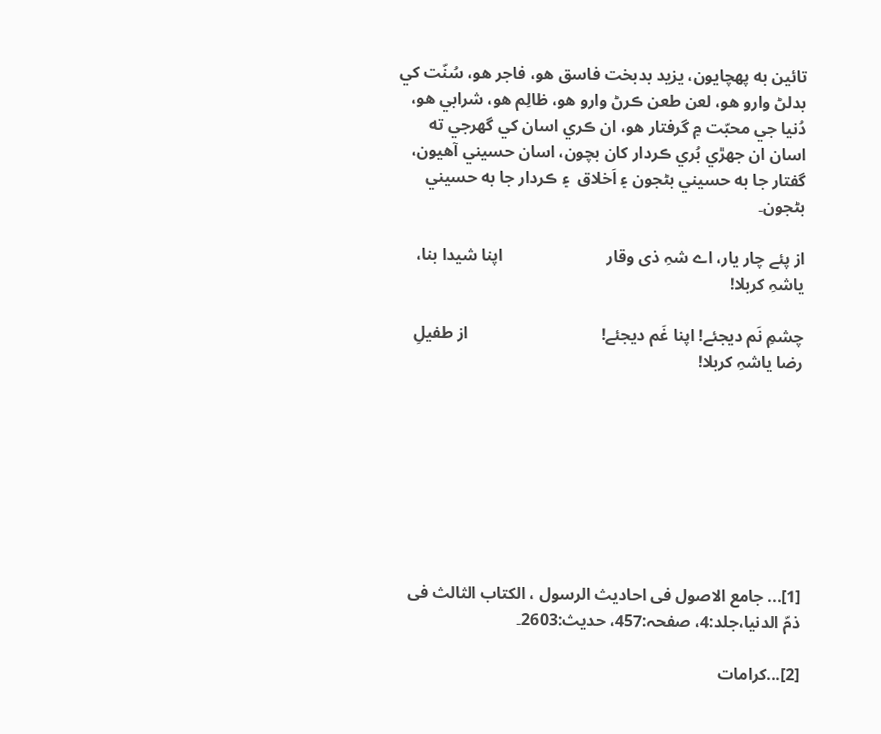تائين به پهچايون، يزيد بدبخت فاسق هو، فاجر هو، سُنّت کي بدلڻ وارو هو، لعن طعن ڪرڻ وارو هو، ظالِم هو، شرابي هو، دُنيا جي محبّت ۾ گرفتار هو، ان ڪري اسان کي گھرجي ته اسان ان جھڙي بُري ڪردار کان بچون، اسان حسيني آهيون، گفتار جا به حسيني بڻجون ۽ اَخلاق  ۽ ڪردار جا به حسيني بڻجون۔

از پئے چار یار، اے شہِ ذی وقار                         اپنا شیدا بنا، یاشہِ کربلا!

چشمِ نَم دیجئے! اپنا غَم دیجئے!                                از طفیلِ رضا یاشہِ کربلا!








[1]... جامع الاصول فی احادیث الرسول ، الکتاب الثالث فی ذمّ الدنیا،جلد:4، صفحہ:457، حدیث:2603۔

[2]...کرامات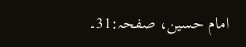امام حسین، صفحہ:31۔